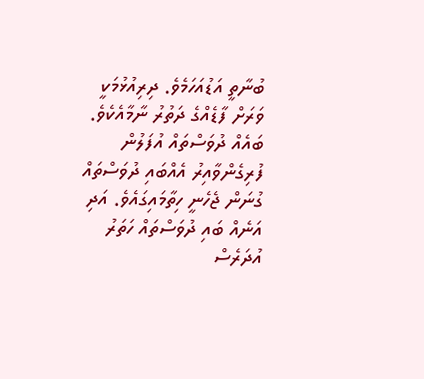ބުނާތީ އަޑުއަހަމެވެ. ދިރިއުޅުމަކީ ވަރަށް ފާޑެއްގެ ދަތުރު ނާމާއެކެވެ. ބައެއް ދުވަސްތައް އުފަލުން ފުރިގެންވާއިރު އެއްބައި ދުވަސްތައް ގުނަން ޖެހެނީ ހިތާމައިގައެވެ. އަދި އަނެއް ބައި ދުވަސްތައް ހަތަރު އުދަރެސް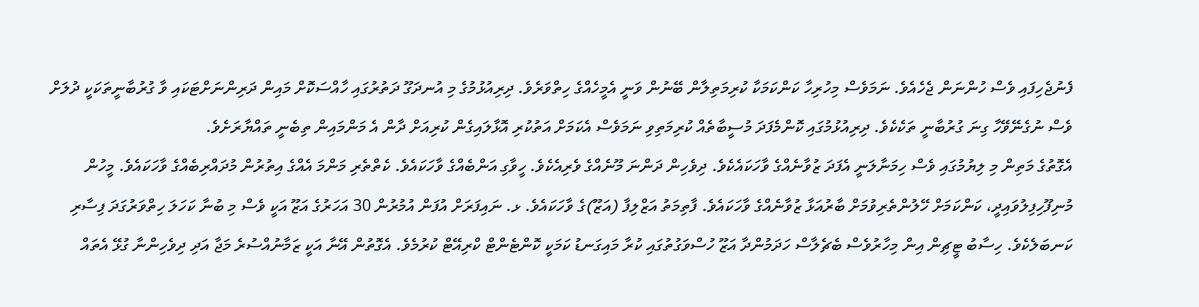ފެނުޖެހިފައި ވެސް ހުންނަން ޖެހެއެވެ. ނަމަވެސް މިހުރިހާ ކަންކަމަކާ ކުރިމަތިލާން ބޭނުން ވަނީ އެމީހެއްގެ ހިތްވަރެވެ. ދިރިއުޅުމުގެ މި އުނދަގޫ ދަތުރުގައި ހާއްސަކޮށް މައިން ދަރިންނަށްޓަކައި ވާ ގުރުބާނީތަކަކީ ދުލަށް ވެސް ނުގެނޭވޭހާ ގިނަ ގުރުބާނީ ތަކެކެވެ. ދިރިއުޅުމުގައި ކޮންމެފަދަ މުސީބާތެއް ކުރިމަތިވި ނަމަވެސް އެކަމަށް އަތުކުރި އޮޅާލައިގެން ކުރިއަށް ދާން އެ މަންމައިން ތިބެނީ ތައްޔާރަށެވެ.
އެގޮތުގެ މަތިން މި ލިޔުމުގައި ވެސް ހިމަނާލަނީ އެފަދަ ޒުވާނެއްގެ ވާހަކައެކެވެ. ދިވެހިން ދަންނަ މޫނެއްގެ ވެރިއެކެވެ. ހީވާގި އަންބެއްގެ ވާހަކައެވެ. ކެތްތެރި މަންމަ އެއްގެ އިތުރުން މުދައްރިބެއްގެ ވާހަކައެވެ. މީހުން މުނިފޫހިފިލުވައިދީ، ކަންކަމަށް ހޭލުންތެރިވުމަށް ބާރުއަޅާ ޒުވާނެއްގެ ވާހަކައެވެ. ފާތިމަތު އަޒްލިފާ (އަޒޫ)ގެ ވާހަކައެވެ. ޅ. ނައިފަރަށް އުފަން އުމުރުން 30 އަހަރުގެ އަޒޫ އަކީ ވެސް މި ބުނާ ކަހަލަ ހިތްވަރުގަދަ ފިސާރި ކަނބަލެކެވެ. ހިސާބު ޓީޗިން އިން މިހާރުވެސް ބެޗެލާސް ހަދަމުންދާ އަޒޫ ހުސްވަގުތުގައި ކުރާ މައިގަނޑު ކަމަކީ ކޮންޓެންޓް ކްރިއޭޓް ކުރުމެވެ. އެގޮތުން އޭނާ އަކީ ޒަމާނުއްސުރެ މަޖާ އަދި ދިވެހިންނާ ގުޅޭ އެތައް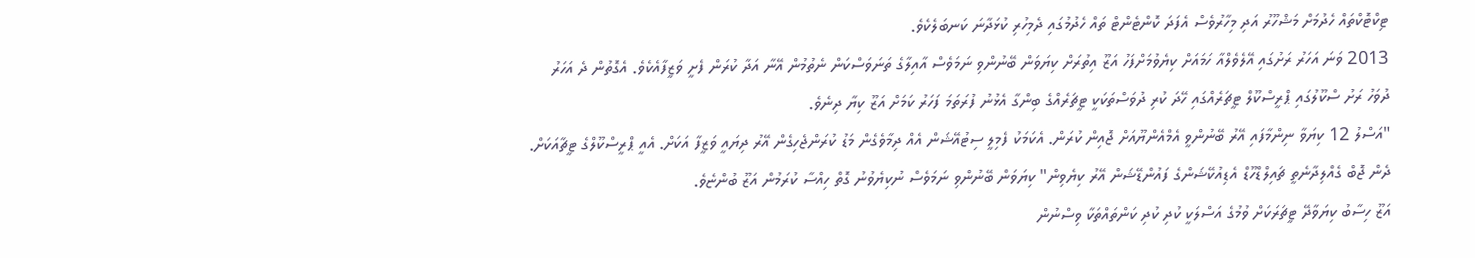ޓިކްޓޮކްތައް ހެދުމަށް މަޝްހޫރު އަދި މިހާރުވެސް އެފަދަ ކޮންޓެންޓް ތައް ހެދުމުގައި ދެމިހުރި ކުޅަދާނަ ކަނބަލެކެވެ.
2013 ވަނަ އަހަރު ރަށުގައި އޭލެވެލްއާ ހަމައަށް ކިޔެވުމަށްފަހު އަޒޫ އިތުރަށް ކިޔަވަން ބޭނުންވި ނަމަވެސް އާއިލާގެ ތަނަވަސްކަން ނެތުމުން އޭނާ އަދާ ކުރަން ފެށީ ވަޒީފާއެކެވެ. އެގޮތުން ދެ އަހަރު ދުވަހު ރަށު ސްކޫލުގައި ޕްރީސްކޫލް ޓީޗަރެއްގައި ހޭދަ ކުރި ދުވަސްތަކަކީ ޓީޗަރެއްގެ ބިންގާ އެޅުނު ފުރަތަމަ ފަހަރު ކަމަށް އަޒޫ ކިޔާ ދިނެވެ.
"އަސްލު 12 ކިޔަވާ ނިންމާފައި އޭރު ބޭނުންވީ އެމްއެންޔޫއަށް ޖޮއިން ކުރަން. އެކަމަކު ފެމިލީ ސިޓުއޭޝަން އެއް ދިމާވެގެން މަޑު ކުރަންޖެހިގެން އޭރު ދިޔައީ ވަޒީފާ އަކަށް. އެއީ ޕްރީސްކޫލްގެ ޓީޗާއަކަށް. ދެން ޖޮބް ގެއްލިދާނެތީ ޗައިލްޑްހޫޑް އެޑިއުކޭޝަންގެ ފައުންޑޭޝަން އޭރު ކިޔެވިން" ކިޔަވަން ބޭނުންވި ނަމަވެސް ނުކިޔެވުނު ގޮތް ހިއްސާ ކުރަމުން އަޒޫ ބުންޏެވެ.
އަޒޫ ހިސާބު ކިޔަވާދޭ ޓީޗަރަކަށް ވުމުގެ އަސްލަކީ ކުދި ކުދި ކަންތައްތަކާ ވިސްނުން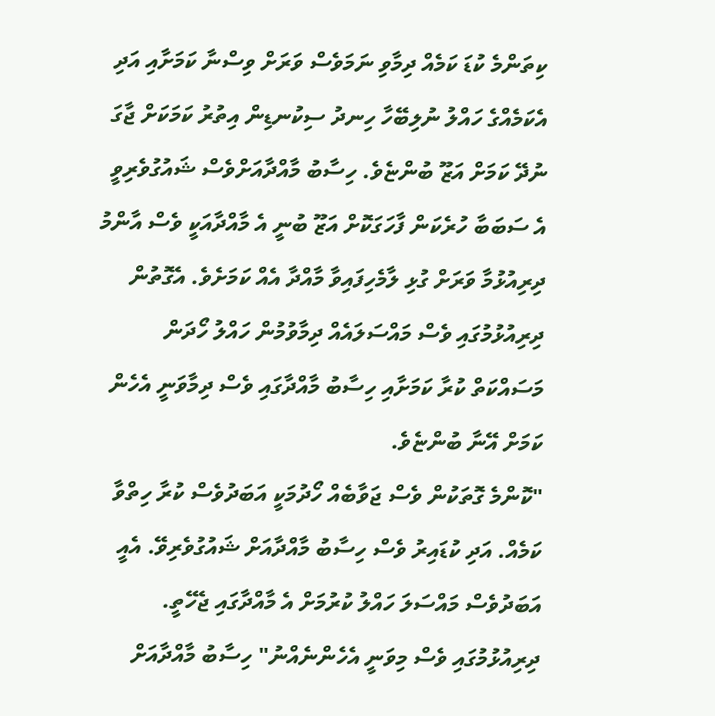ކިތަންމެ ކުޑަ ކަމެއް ދިމާވި ނަމަވެސް ވަރަށް ވިސްނާ ކަމަށާއި އަދި އެކަމެއްގެ ހައްލު ނުލިބޭހާ ހިނދު ސިކުނޑިން އިތުރު ކަމަކަށް ޖާގަ ނުދޭ ކަމަށް އަޒޫ ބުންޏެވެ. ހިސާބު މާއްދާއަށްވެސް ޝައުގުވެރިވީ އެ ސަބަބާ ހުރެކަން ފާހަގަކޮށް އަޒޫ ބުނީ އެ މާއްދާއަކީ ވެސް އާންމު ދިރިއުޅުމާ ވަރަށް ގުޅި ލާމެހިފައިވާ މާއްދާ އެއް ކަމަށެވެ. އެގޮތުން ދިރިއުޅުމުގައި ވެސް މައްސަލައެއް ދިމާވުމުން ހައްލު ހޯދަން މަސައްކަތް ކުރާ ކަމަށާއި ހިސާބު މާއްދާގައި ވެސް ދިމާވަނީ އެހެން ކަމަށް އޭނާ ބުންޏެވެ.
"ކޮންމެ ގޮތަކުން ވެސް ޖަވާބެއް ހޯދުމަކީ އަބަދުވެސް ކުރާ ހިތްވާ ކަމެއް. އަދި ކުޑައިރު ވެސް ހިސާބު މާއްދާއަށް ޝައުގުވެރިވޭ. އެއީ އަބަދުވެސް މައްސަލަ ހައްލު ކުރުމަށް އެ މާއްދާގައި ޖެހޭތީ. ދިރިއުޅުމުގައި ވެސް މިވަނީ އެހެންނެއްނު" ހިސާބު މާއްދާއަށް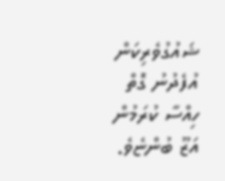ޝައުގުވެރިކަން އުފެދުނު ގޮތް ހިއްސާ ކުރަމުން އަޒޫ ބުންޏެވެ.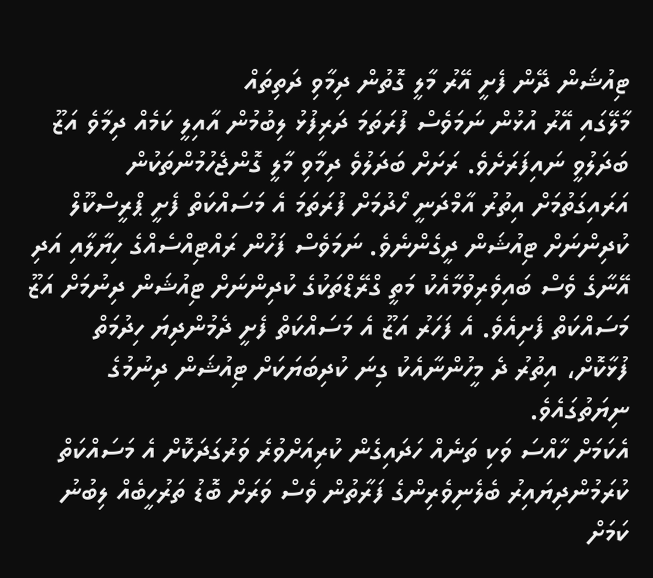ޓިއުޝަން ދޭން ފެށީ އޭރު މާލީ ގޮތުން ދިމާވި ދަތިތައް
މާލޭގައި އޭރު އުޅުން ނަމަވެސް ފުރަތަމަ ދަރިފުޅު ލިބުމުން އާއިލީ ކަމެއް ދިމާވެ އަޒޫ ބަދަލުވީ ނައިފަރަށެވެ. ރަށަށް ބަދަލުވެ ދިމާވި މާލީ ގޮންޖެހުމުންތަކުން އަރައިގަތުމަށް އިތުރު އާމްދަނީ ހޯދުމަށް ފުރަތަމަ އެ މަސައްކަތް ފެށީ ޕްރީސްކޫލް ކުދިންނަށް ޓިއުޝަން ދީގެންނެވެ. ނަމަވެސް ފަހުން ރައްޓިއްސެއްގެ ހިޔާލާއި އަދި އޭނާގެ ވެސް ބައިވެރިވުމާއެކު މަތީ ގްރޭޑްތަކުގެ ކުދިންނަށް ޓިއުޝަން ދިނުމަށް އަޒޫ މަސައްކަތް ފެށިއެވެ. އެ ފަހަރު އަޒޫ އެ މަސައްކަތް ފެށީ ދެމުންދިޔަ ހިދުމަތް ފުޅާކޮށް، އިތުރު ދެ މީހުންނާއެކު ގިނަ ކުދިބަޔަކަށް ޓިއުޝަން ދިނުމުގެ ނިޔަތުގައެވެ.
އެކަމަށް ހާއްސަ ވަކި ތަނެއް ހަދައިގެން ކުރިއަށްވުރެ ވަރުގަދަކޮށް އެ މަސައްކަތް ކުރަމުންދިޔައިރު ބެލެނިވެރިންގެ ފަރާތުން ވެސް ވަރަށް ބޮޑު ތަރުހީބެއް ލިބުނު ކަމަށް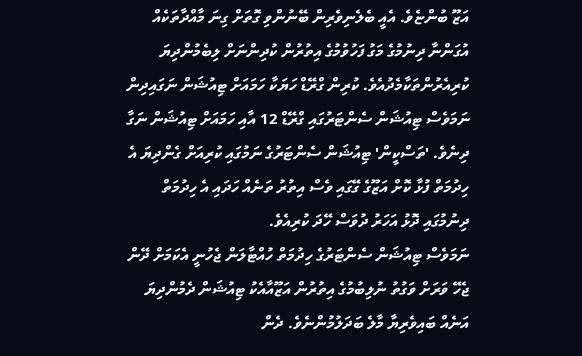އަޒޫ ބުންޏެވެ. އެއީ ބެލެނިވެރިން ބޭނުންވި ގޮތަށް ގިނަ މާއްދާތަކެއް އުގަންނާ ދިނުމުގެ މަގު ފަހުވުމުގެ އިތުރުން ކުދިންނަށް ލިބެމުންދިޔަ ކުރިއެރުންތަކާމެދުއެވެ. ކުރިން ގްރޭޑް ހަޔަކާ ހަމައަށް ޓިއުޝަން ނަގައިދިން ނަމަވެސް ޓިއުޝަން ސެންޓަރުގައި ގްރޭޑް 12 އާއި ހަމައަށް ޓިއުޝަން ނަގާ ދިނެވެ. 'ތަސްކީން' ޓިއުޝަން ސެންޓަރުގެ ނަމުގައި ކުރިއަށް ގެންދިޔަ އެ ހިދުމަތް ފުޅާ ކޮށް އަޒޫގެ ގޭގައި ވެސް އިތުރު ތަނެއް ހަދައި އެ ހިދުމަތް ދިނުމުގައި ދޮޅު އަހަރު ދުވަސް ހޭދަ ކުރިއެވެ.
ނަމަވެސް ޓިއުޝަން ސެންޓަރުގެ ހިދުމަތް ހުއްޓާލަން ޖެހުނީ އެކަމަށް ދޭން ޖެހޭ ވަރަށް ވަގުތު ނުލިބުމުގެ އިތުރުން އަޒޫއާއެކު ޓިއުޝަން ދެމުންދިޔަ އަނެއް ބައިވެރިޔާ މާލެ ބަދަލުމުންނެވެ. ދެން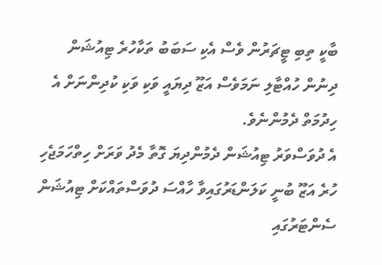ބާކީ ތިބި ޓީޗަރުން ވެސް އެކި ސަބަބު ތަކާހުރެ ޓިއުޝަން ދިނުން ހުއްޓާލި ނަމަވެސް އަޒޫ ދިޔައީ ވަކި ވަކި ކުދިންނަށް އެ ހިދުމަތް ދެމުންނެވެ.
އެ ދުވަސްވަރު ޓިއުޝަން ދެމުންދިޔަ ގޮތާ މެދު ވަރަށް ހިތްހަމަޖެހި ހުރެ އަޒޫ ބުނީ ކަލަންޑަރުގައިވާ ހާއްސަ ދުވަސްތައްކަށް ޓިއުޝަން ސެންޓަރުގައި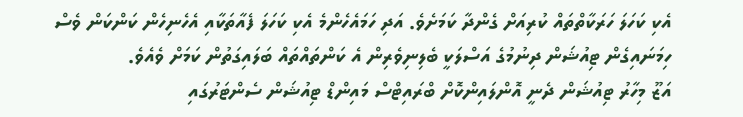އެކި ކަހަލަ ހަރަކާތްތައް ކުރިއަށް ގެންދާ ކަމަށެވެ. އަދި ހަމައެހެންމެ އެކި ކަހަލަ ފެއާތަކާއި އެހެނިހެން ކަންކަން ވެސް ހިމަނައިގެން ޓިއުޝަން ދިނުމުގެ އަސްލަކީ ބެލިނިވެރިން އެ ކަންތައްތައް ބަލައިގަތުން ކަމަށް ވެއެވެ.
އަޒޫ މިހާރު ޓިއުޝަން ދެނީ އޮންލައިންކޮށް ބްރައިޓްސް މައިންޑް ޓިއުޝަން ސެންޓަރުގައި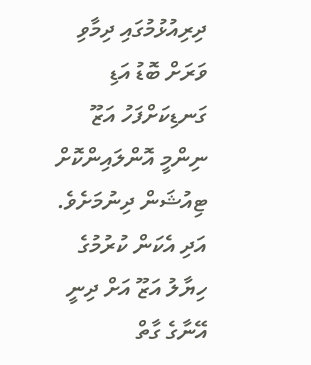ދިރިއުޅުމުގައި ދިމާވި ވަރަށް ބޮޑު އަޑި ގަނޑިކަށްފަހު އަޒޫ ނިންމީ އޮންލައިންކޮށް ޓިއުޝަން ދިނުމަށެވެ. އަދި އެކަން ކުރުމުގެ ހިޔާލު އަޒޫ އަށް ދިނީ އޭނާގެ ގާތް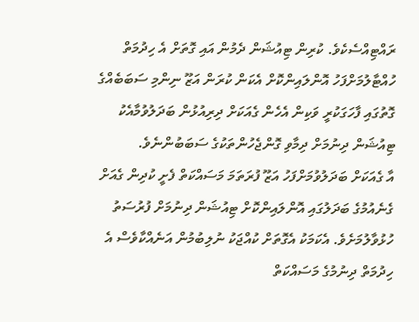ރައްޓިއްސެކެވެ. ކުރިން ޓިއުޝަން ދެމުން އައި ގޮތަށް އެ ހިދުމަތް ހުއްޓާލުމަށްފަހު އޮންލައިންކޮށް އެކަން ކުރަން އަޒޫ ނިންމި ސަބަބެއްގެ ގޮތުގައި ފާހަގަކުރީ ވަކިން އެހެން ގެއަކަށް ދިރިއުޅުން ބަދަލުވުމާއެކު ޓިއުޝަން ދިނުމަށް ދިމާވި ގޮންޖެހުންތަކުގެ ސަބަބުންނެވެ.
އާ ގެއަކަށް ބަދަލުވުމަށްފަހު އަޒޫ ފުރަތަމަ މަސައްކަތް ފެށީ ކުދިން ގެއަށް ގެނެއުމުގެ ބަދަލުގައި އޮންލައިންކޮށް ޓިއުޝަން ދިނުމަށް ފުރުސަތު ހުޅުވާލުމަށެވެ. އެކަމަކު އެގޮތަށް ކުއްޖަކު ނުލިބުމުން އަނެއްކާވެސް އެ ހިދުމަތް ދިނުމުގެ މަސައްކަތް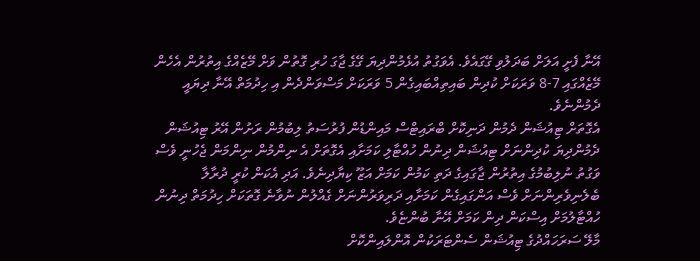އޭނާ ފެށީ އަލަށް ބަދަލުވި ގޭގައެވެ. އެވަގުތު އުޅެމުންދިޔަ ގޭގެ ޖާގަ ހުރި ގޮތުން ވަށް މޭޒެއްގެ އިތުރުން އެހެން މޭޒެއްގައި 7-8 ވަރަކަށް ކުދިން ބައިތިއްބައިގެން 5 ވަރަކަށް މަސްވަންދެން އި ހިދުމަތް އޭނާ ދިޔައީ ދެމުންނެވެ.
އެގޮތަށް ޓިއުޝަން ދެމުން ދަނިކޮށް ބްރައިޓްސް މައިންޑުން ފުރުސަތު ލިބުމުން ރަށުން އޭރު ޓިއުޝަން ދެމުންދިޔަ ކުދިންނަށް ޓިއުޝަން ދިނުން ހުއްޓާލި ކަމަށާއި އެގޮތަށް އެ ނިންމުން ނިންމަން ޖެހުނީ ވެސް ވަގުތު ނުލިބުމުގެ އިތުރުން ޖާގައިގެ ދަތި ކަމުން ކަމަށް އަޒޫ ކިޔާދިނެވެ. އަދި އެކަން ކުރީ ދުރާލާ ބެލެނިވެރިންނަށް ވެސް އަންގައިގެން ކަމަށާއި ދަރިވަރުންނަށް ގެއްލުން ނުވާނެ ގޮތަކަށް ހިދުމަތް ދިނުން ހުއްޓާލުމަށް އިސްކަން ދިން ކަމަށް އޭނާ ބުންޏެވެ.
މާލޭ ސަރަހައްދުގެ ޓިއުޝަން ސެންޓަރަކުން އޮންލައިންކޮށް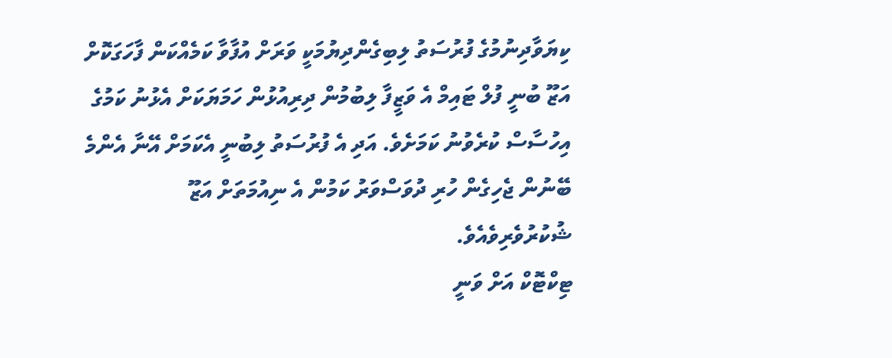ކިޔަވާދިނުމުގެ ފުރުސަތު ލިބިގެންދިޔުމަކީ ވަރަށް އުފާވާ ކަމެއްކަން ފާހަގަކޮށް އަޒޫ ބުނީ ފުލް ޓައިމް އެ ވަޒީފާ ލިބުމުން ދިރިއުޅުން ހަމަޔަކަށް އެޅުނު ކަމުގެ އިހުސާސް ކުރެވުނު ކަމަށެވެ. އަދި އެ ފުރުސަތު ލިބުނީ އެކަމަށް އޭނާ އެންމެ ބޭނުން ޖެހިގެން ހުރި ދުވަސްވަރު ކަމުން އެ ނިއުމަތަށް އަޒޫ ޝުކުރުވެރިވެއެވެ.
ޓިކްޓޮކް އަށް ވަނީ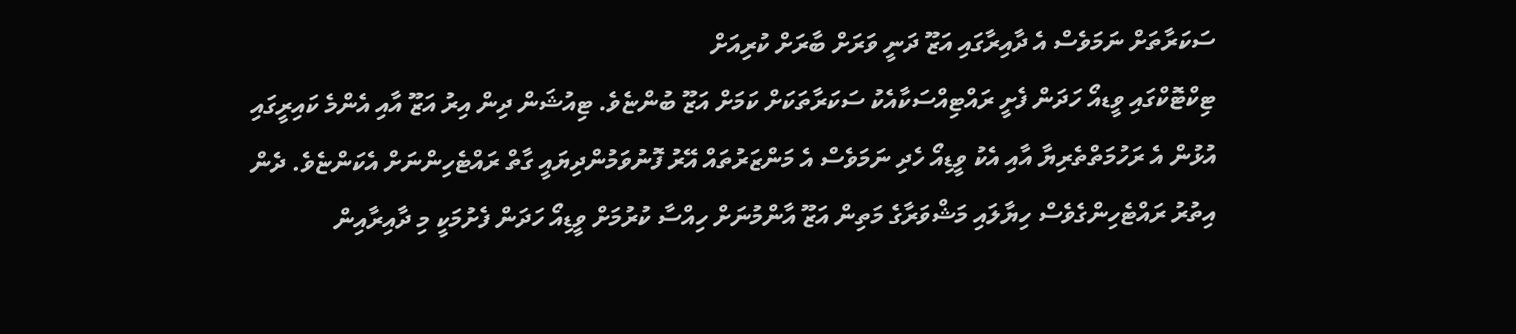ސަކަރާތަށް ނަމަވެސް އެ ދާއިރާގައި އަޒޫ ދަނީ ވަރަށް ބާރަށް ކުރިއަށް
ޓިކްޓޮކްގައި ވީޑއޯ ހަދަން ފެށީ ރައްޓިއްސަކާއެކު ސަކަރާތަކަށް ކަމަށް އަޒޫ ބުންޏެވެ. ޓިއުޝަން ދިން އިރު އަޒޫ އާއި އެންމެ ކައިރީގައި އުޅުން އެ ރަހުމަތްތެރިޔާ އާއި އެކު ވީޑިއޯ ހެދި ނަމަވެސް އެ މަންޒަރުތައް އޭރު ފޮނުވަމުންދިޔައީ ގާތް ރައްޓެހިންނަށް އެކަންޏެވެ. ދެން އިތުރު ރައްޓެހިންގެވެސް ހިޔާލައި މަޝްވަރާގެ މަތިން އަޒޫ އާންމުނަށް ހިއްސާ ކުރުމަށް ވީޑިއޯ ހަދަން ފެށުމަކީ މި ދާއިރާއިން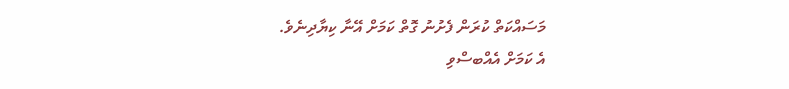މަސައްކަތް ކުރަން ފެށުނު ގޮތް ކަމަށް އޭނާ ކިޔާދިނެވެ.
އެ ކަމަށް އެއްބސްވި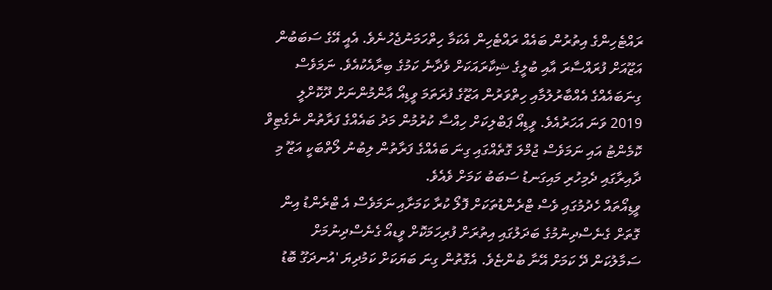ރައްޓެހިންގެ އިތުރުން ބައެއް ރައްޓެހިން އެކަމާ ހިތްހަމަނުޖެހުނެވެ. އެއީ އޭގެ ސަބަބުން އަޒޫއަށް ފުރައްސާރަ އާއި ބުލީގެ ޝިކާރައަކަށް ވެދާނެ ކަމުގެ ބިރާއެކުއެވެ. ނަމަވެސް ގިނަބައެއްގެ އެއްބާރުލުމާއި ހިތްވަރުން އަޒޫގެ ފުރަތަމަ ވީޑިއޯ އާންމުންނަށް ދޫކޮށްލީ 2019 ވަނަ އަހަރުއެވެ. ވީޑިއޯ ޕަބްލިކަށް ހިއްސާ ކުރުމުން މަދު ބައެއްގެ ފަރާތުން ނެގެޓިވް ކޮމެންޓު އައި ނަމަވެސް ޖުމްލަ ގޮތެއްގައި ގިނަ ބައެއްގެ ފަރާތުން ލިބުނު ލޯތްބަކީ އަޒޫ މި ދާއިރާގައި ދެމިހުރި މައިގަނޑު ސަބަބު ކަމަށް ވެއެވެ.
ވީޑިއޯތައް ހެދުމުގައި ވެސް ޓްރެންޑުތަކަށް ފޮލޯ ކުރާ ކަމަށާއި ނަމަވެސް އެ ޓްރެންޑު އިން ގޮތަށް ގެނެސްދިނުމުގެ ބަދަލުގައި އިތުރަށް ފުރިހަމަކޮށް ވީޑއޯ ގެނެސްދިނުމަށް ސަމާލުކަން ދޭ ކަމަށް އޭނާ ބުންޏެވެ. އެގޮތުން ގިނަ ބަޔަކަށް ކަމުދިޔަ 'އުނދަގޫ ބޮޑު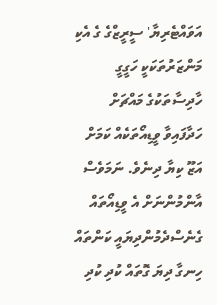އަވައްޓެރިޔާ' ސީރީޒްގެ ގެ އެކި މަންޒަރުތަކަކީ ހަގީގީ ހާދިސާތަކުގެ މައްޗަށް ހަދާފައިވާ ވީޑިއޯތަކެއް ކަމަށް އަޒޫ ކިޔާ ދިނެވެ. ނަމަވެސް އާންމުންނަށް އެ ވީޑިއޯތައް ގެނެސްދެމުންދިޔައީ ކަންތައް ހިނގާ ދިޔަ ގޮތައް ކުދި ކުދި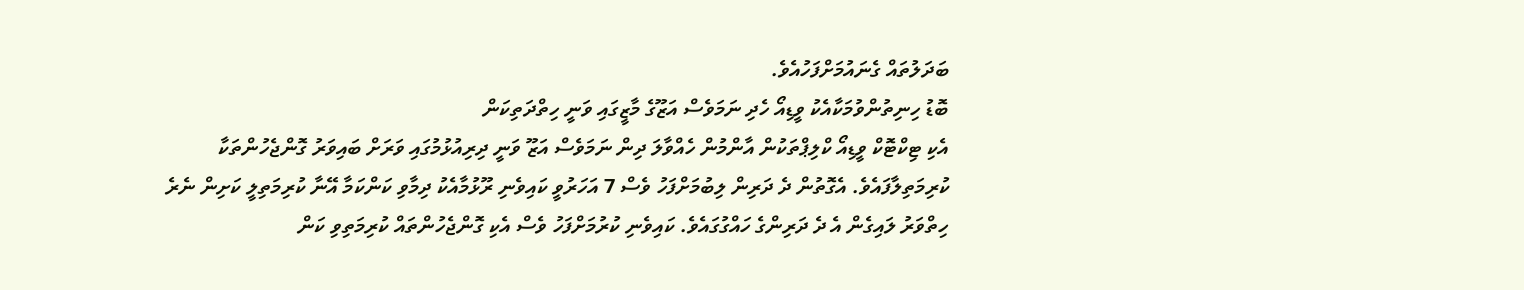ބަދަލުތައް ގެނައުމަށްފަހުއެވެ.
ބޮޑު ހިނިތުންވުމަކާއެކު ވީޑިއޯ ހެދި ނަމަވެސް އަޒޫގެ މާޒީގައި ވަނީ ހިތްދަތިކަން
އެކި ޓިކްޓޮކް ވީޑިއޯ ކްލިޕްތަކުން އާންމުން ހެއްވާލަ ދިން ނަމަވެސް އަޒޫ ވަނީ ދިރިއުޅުމުގައި ވަރަށް ބައިވަރު ގޮންޖެހުންތަކާ ކުރިމަތިލާފައެވެ. އެގޮތުން ދެ ދަރިން ލިބުމަށްފަހު ވެސް 7 އަހަރުވީ ކައިވެނި ރޫޅުމާއެކު ދިމާވި ކަންކަމާ އޭނާ ކުރިމަތިލީ ކަށިން ނެރެ ހިތްވަރު ލައިގެން އެ ދެ ދަރިންގެ ހައްގުގައެވެ. ކައިވެނި ކުރުމަށްފަހު ވެސް އެކި ގޮންޖެހުންތައް ކުރިމަތިވި ކަން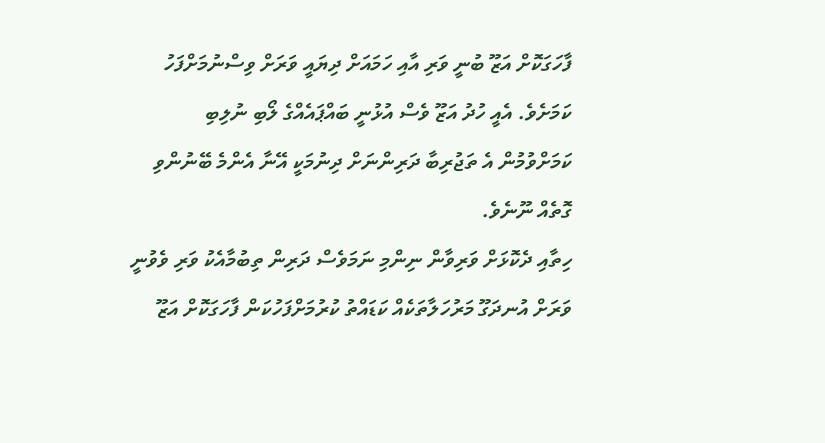ފާހަގަކޮށް އަޒޫ ބުނީ ވަރި އާއި ހަމައަށް ދިޔައީ ވަރަށް ވިސްނުމަށްފަހު ކަމަށެވެ. އެއީ ހުދު އަޒޫ ވެސް އުޅުނީ ބައްޕައެއްގެ ލޯބި ނުލިބި ކަމަށްވުމުން އެ ތަޖުރިބާ ދަރިންނަށް ދިނުމަކީ އޭނާ އެންމެ ބޭނުންވި ގޮތެއް ނޫނެވެ.
ހިތާއި ދެކޮޅަށް ވަރިވާން ނިންމި ނަމަވެސް ދަރިން ތިބުމާއެކު ވަރި ވެވުނީ ވަރަށް އުނދަގޫ މަރުހަލާތަކެއް ކަޑައްތު ކުރުމަށްފަހުކަން ފާހަގަކޮށް އަޒޫ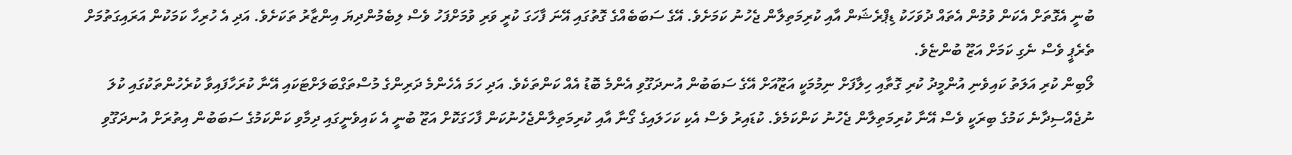ބުނީ އެގޮތަށް އެކަން ވުމުން އެތައް ދުވަހަކު ޑިޕްރެޝަން އާއި ކުރިމަތިލާން ޖެހުނު ކަމަށެވެ. އޭގެ ސަބަބެއްގެ ގޮތުގައި އޭނަ ފާހަގަ ކުރީ ވަރި ވުމަށްފަހު ވެސް ލިބެމުންދިޔަ އިންޒާރު ތަކަށެވެ. އަދި އެ ހުރިހާ ކަމަކުން އަރައިގަތުމަށް ތެރެޕީ ވެސް ނެގި ކަމަށް އަޒޫ ބުންޏެވެ.
ލޯބިން ކުރި އަލަތު ކައިވެނި އުންމީދު ކުރި ގޮތާއި ހިލާފަށް ނިމުމަކީ އަޒޫއަށް އޭގެ ސަބަބުން އުނދަގޫވި އެންމެ ބޮޑު އެއް ކަންތަކެވެ. އަދި ހަމަ އެހެންމެ ދަރިންގެ މުސްތަގްބަލަށްޓަކައި އޭނާ ކުރަހާފައިވާ ކުރެހުންތަކުގައި ކުލަ ނުޖެއްސިދާނެ ކަމުގެ ބިރަކީ ވެސް އޭނާ ކުރިމަތިލާން ޖެހުނު ކަންކަމެވެ. ކުޑައިރު ވެސް އެކި ކަހަލައިގެ ގޯނާ އާއި ކުރިމަތިލާންޖެހުނުކަން ފާހަގަކޮށް އަޒޫ ބުނީ އެ ކައިވެނީގައި ދިމާވި ކަންކަމުގެ ސަބަބުން އިތުރަށް އުނދަގޫވި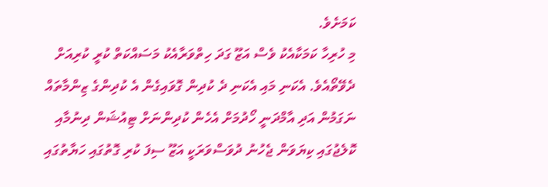ކަމަށެވެ.
މި ހުރިހާ ކަމަކާއެކު ވެސް އަޒޫ ގަދަ ހިތްވަރާއެކު މަސައްކަތް ކުރީ ކުރިއަށް ދެވޭތޯއެވެ. އެކަނި މައި އެކަނި ދެ ކުދިން ގޮވައިގެން އެ ކުދިންގެ ޒިންމާތައް ނަގަމުން އަދި އާމްދަނީ ހޯދުމަށް އެހެން ކުދިންނަށް ޓިއުޝަން ދިނުމާއި ކޮލެޖުގައި ކިޔަވަން ޖެހުނު ދުވަސްވަރަކީ އަޒޫ ސިފަ ކުރި ގޮތުގައި ހަޔާތުގައި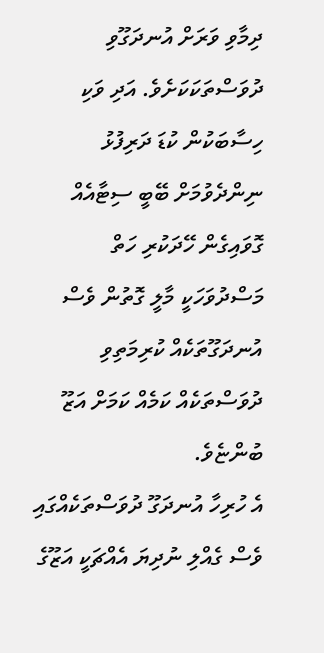ދިމާވި ވަރަށް އުނދަގޫވި ދުވަސްތަކަކަށެވެ. އަދި ވަކި ހިސާބަކުން ކުޑަ ދަރިފުޅު ނިންދެވުމަށް ބޭބީ ސިޓާއެއް ގޮވައިގެން ހޭދަކުރި ހަތް މަސްދުވަހަކީ މާލީ ގޮތުން ވެސް އުނދަގޫތަކެއް ކުރިމަތިވި ދުވަސްތަކެއް ކަމެއް ކަމަށް އަޒޫ ބުންޏެވެ.
އެ ހުރިހާ އުނދަގޫ ދުވަސްތަކެއްގައި ވެސް ގެއްލި ނުދިޔަ އެއްޗަކީ އަޒޫގެ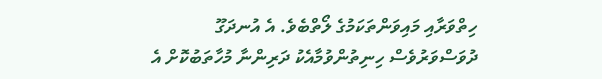ހިތްވަރާއި މައިވަންތަކަމުގެ ލޯތްބެވެ. އެ އުނދަގޫ ދުވަސްވަރުވެސް ހިނިތުންވުމާއެކު ދަރިންނާ މުހާތަބުކޮށް އެ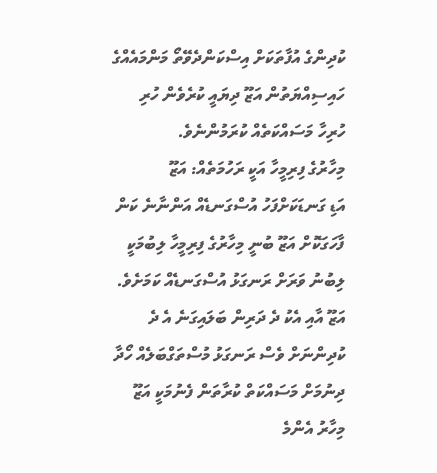ކުދިންގެ އުފާތަކަށް އިސްކަންދެވޭތޯ މަންމައެއްގެ ހައިސިއްޔަތުން އަޒޫ ދިޔައީ ކުރެވެން ހުރި ހުރިހާ މަސައްކަތެއް ކުރަމުންނެވެ.
މިހާރުގެ ފިރިމީހާ އަކީ ރަހުމަތެއް: އަޒޫ
އަޑި ގަނޑަކަށްފަހު އުސްގަނޑެއް އަންނާނެ ކަން ފާހަގަކޮށް އަޒޫ ބުނީ މިހާރުގެ ފިރިމީހާ ލިބުމަކީ ލިބުނު ވަރަށް ރަނގަޅު އުސްގަނޑެއް ކަމަށެވެ. އަޒޫ އާއި އެކު ދެ ދަރިން ބަލައިގަނެ އެ ދެ ކުދިންނަށް ވެސް ރަނގަޅު މުސްތަގްބަލެއް ހޯދާ ދިނުމަށް މަސައްކަތް ކުރާތަން ފެނުމަކީ އަޒޫ މިހާރު އެންމެ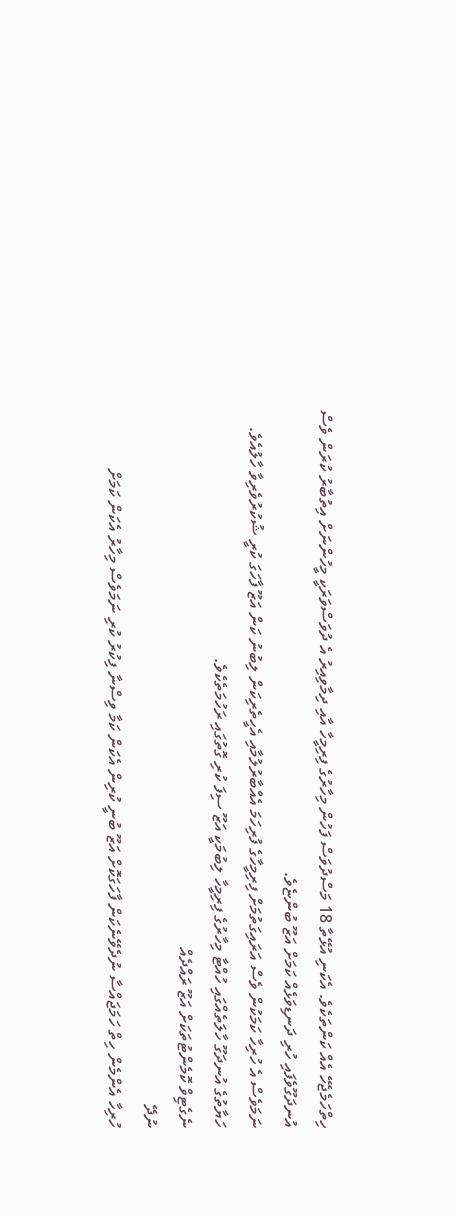ހިތްހަމެޖެހޭ އެއް ކަންތަކެވެ. އެކަނި އުޅޭތާ 18 މަސްދުވަސް ފަހުން މިހާރުގެ ފިރިމީހާ އާއި ދިމާވިއިރު އެ ދުވަސްވަރަކީ މީހުންނަށް އިތުބާރު ކުރަން ވެސް އުނދަގޫވެފައި ހުރި ދަނޑިވަޅެއް ކަމަށް އަޒޫ ބުންޏެވެ.
ނަމަވެސް އެ ހުރިހާ ކަމަކުން ވެސް އަރައިގަތުމަށް ފިރިމީހާގެ ފުރިހަމަ އެއްބާރުލުމާއި އެހީތެރިކަން ލިބުނު ކަން އަޒޫ ފާހަގަ ކުރީ ޝުކުރުވެރިވާ ހާލުއެވެ. ހަޔާތުގެ އުނދަގޫ ހާލަތެއްގައި ހުއްޓާ މިހާރުގެ ފިރިމީހާ ލިބުމަކީ އަޒޫ ސިފަ ކުރި ގޮތުގައި ރަހުމަތެކެވެ.
ނެގެޓިވް ކޮމެންޓުތަކަށް އަޒޫ ރައްދެއް
ނުދޭ
ހުރިހާ އެންމެން ހިތް ހަމަޖައްސާ ނުދެވޭނެކަން ފާހަގަކޮށް އަޒޫ ބުނީ ކުރިން އެކަން ކަމާ ވިސްނާ ފިކުރު ކުރި ނަމަވެސް މިހާރު އެކަން ކަމަށް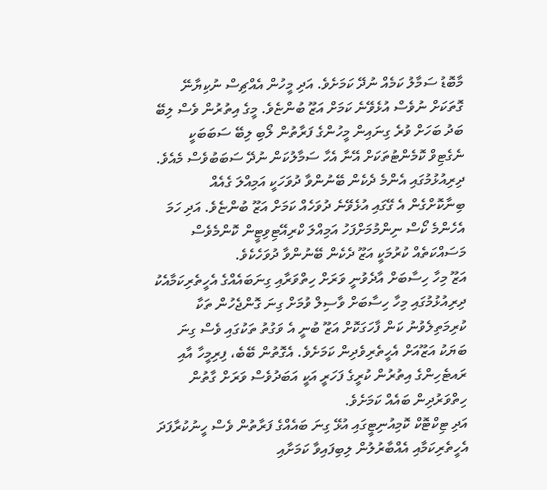މާބޮޑު ސަމާލު ކަމެއް ނުދޭ ކަމަށެވެ. އަދި މީހުން އެއްޗިސް ނުކިޔާނޭ ގޮތަކަށް ނުވެސް އުޅެވޭނެ ކަމަށް އަޒޫ ބުންޏެވެ. މީގެ އިތުރުން ވެސް ލިބޭ ބަދު ބަހަށް ވުރެ ގިނައިން މީހުންގެ ފަރާތުން ލޯބި ލިބޭ ސަބަބަކީ ނެގެޓިވް ކޮމެންޓުތަކަށް އޭނާ އެހާ ސަމާލުކަން ނުދޭ ސަބަބުވެސް މެއެވެ.
ދިރިއުޅުމުގައި އެންމެ ދެކެން ބޭނުންވާ ދުވަހަކީ އަމިއްލަ ގެއެއް ބިނާކޮށްގެން އެ ގޭގައި އުޅެވޭނެ ދުވަހެއް ކަމަށް އަޒޫ ބުންޏެވެ. އަދި ހަމަ އެހެންމެ ކޯސް ނިންމުމަށްފަހު އަމިއްލަ ކްރިއޭޓިވިޓީން ކޮންމެވެސް މަސައްކަތެއް ކުރުމަކީ އަޒޫ ދެކެން ބޭނުންވާ ދުވަހެކެވެ.
އަޒޫ މިހާ ހިސާބަށް އާދެވުނީ ވަރަށް ހިތްވަރާއި ގިނަބައެއްގެ އެހީތެރިކަމާއެކު
ދިރިއުޅުމުގައި މިހާ ހިސާބަށް ވާސިލް ވުމަށް ގިނަ ގޮންޖެހުން ތަކާ ކުރިމަތިލެވުނު ކަން ފާހަގަކޮށް އަޒޫ ބުނީ އެ ވަގުތު ތަކުގައި ވެސް ގިނަ ބަޔަކު އަޒޫއަށް އެހީތެރިވެދިން ކަމަށެވެ. އެގޮތުން ބޭބެ، ފިރިމީހާ އާއި ރައޓެހިންގެ އިތުރުން ކުރީގެ ފަހަރީ އަކީ އަބަދުވެސް ވަރަށް ގާތުން ހިތްވަރުދިން ބައެއް ކަމަށެވެ.
އަދި ޓިކްޓޮކް ކޮމިއުނިޓީގައި އުޅޭ ގިނަ ބައެއްގެ ފަރާތުން ވެސް ހީނުކުރާފަދަ އެހީތެރިކަމާއި އެއްބާރުލުން ލިބިފައިވާ ކަމަށާއި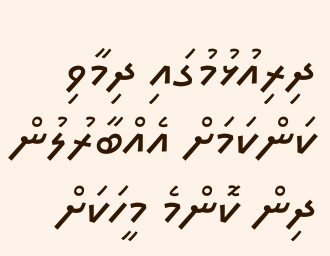ދިރިއުޅުމުގައި ދިމާވި ކަންކަމަށް އެއްބާރުލުން ދިން ކޮންމެ މީހަކަށް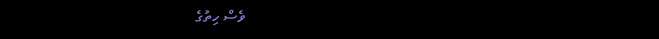ވެސް ހިތުގެ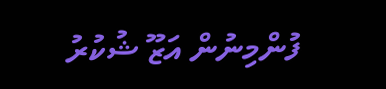ފުންމިނުން އަޒޫ ޝުކުރު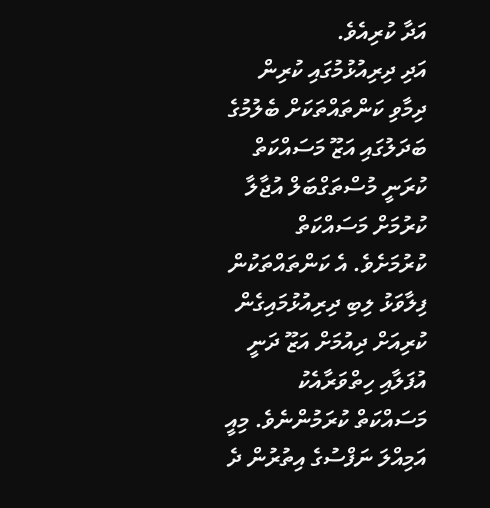އަދާ ކުރިއެވެ.
އަދި ދިރިއުޅުމުގައި ކުރިން ދިމާވި ކަންތައްތަކަށް ބެލުމުގެ ބަދަލުގައި އަޒޫ މަސައްކަތް ކުރަނީ މުސްތަގްބަލް އުޖާލާ ކުރުމަށް މަސައްކަތް ކުރުމަށެވެ. އެ ކަންތައްތަކުން ފިލާވަޅު ލިބި ދިރިއުޅުމައިގެން ކުރިއަށް ދިއުމަށް އަޒޫ ދަނީ އުފަލާއި ހިތްވަރާއެކު މަސައްކަތް ކުރަމުންނެވެ. މިއީ އަމިއްލަ ނަފްސުގެ އިތުރުން ދެ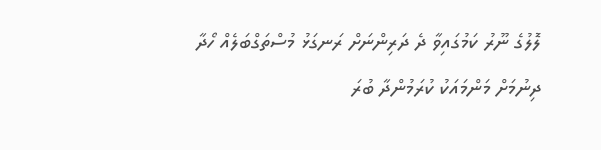ލޮލުގެ ނޫރު ކަމުގައިވާ ދެ ދަރިންނަށް ރަނގަޅު މުސްތަގްބަލެއް ހޯދާ ދިނުމަށް މަންމައަކު ކުރަމުންދާ ބުރަ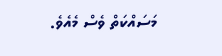މަސައްކަތް ވެސް މެއެވެ.